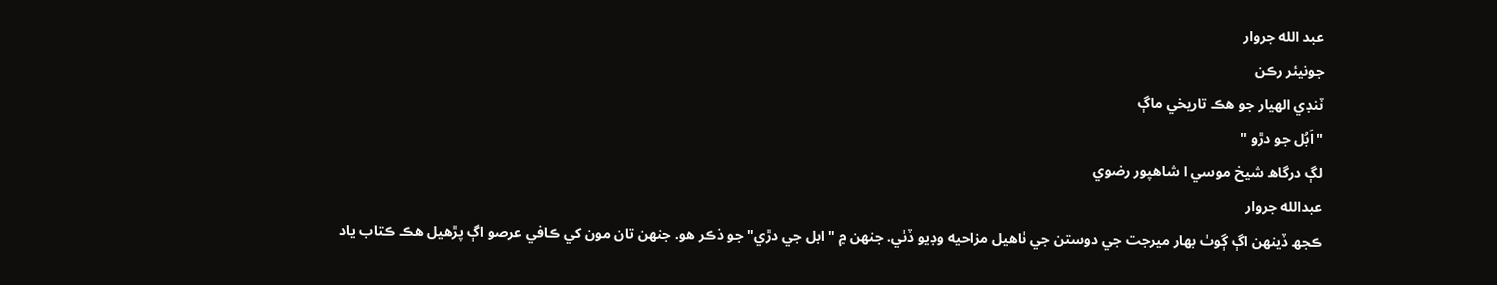عبد الله جروار
جونيئر رڪن
ٽنڊي الهيار جو هڪ تاريخي ماڳ
"اَبُل جو دڙو "
لڳ درگاھ شيخ موسي ا شاهپور رضوي
عبدالله جروار
ڪجھ ڏينھن اڳ ڳوٺ بهار ميرجت جي دوستن جي ٺاهيل مزاحيه وڊيو ڏٺي. جنهن ۾ "ابل جي دڙي" جو ذڪر هو. جنهن تان مون کي ڪافي عرصو اڳ پڙهيل هڪ ڪتاب ياد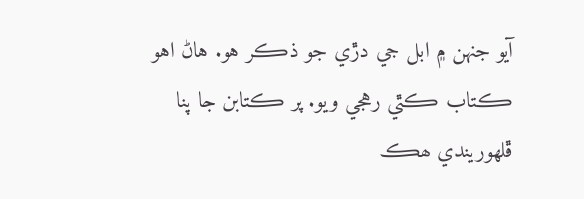آيو جنهن ۾ ابل جي دڙي جو ذڪر هو. هاڻ اهو ڪتاب ڪٿي رهجي ويو. پر ڪتابن جا پنا ڦلهوريندي ھڪ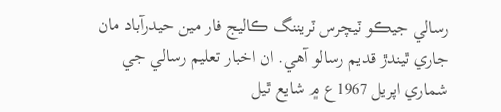رسالي جيڪو ٽيچرس ٽريننگ ڪاليج فار مين حيدرآباد مان جاري ٿيندڙ قديم رسالو آهي. ان اخبار تعليم رسالي جي شماري اپريل 1967ع ۾ شايع ٿيل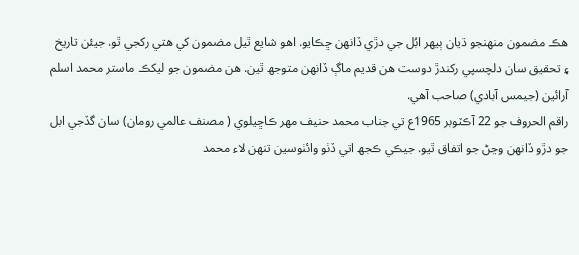هڪ مضمون منهنجو ڌيان ٻيهر ابُل جي دڙي ڏانهن ڇڪايو. اهو شايع ٿيل مضمون کي هتي رکجي ٿو. جيئن تاريخ ۽ تحقيق سان دلچسپي رکندڙ دوست هن قديم ماڳ ڏانهن متوجھ ٿين. هن مضمون جو ليکڪ ماستر محمد اسلم آرائين (جيمس آبادي) صاحب آهي.
راقم الحروف جو 22 آڪٽوبر 1965ع تي جناب محمد حنيف مهر ڪاڇيلوي ( مصنف عالمي رومان) سان گڏجي ابل جو دڙو ڏانهن وڃڻ جو اتفاق ٿيو. جيڪي ڪجھ اتي ڏٺو وائٺوسين تنهن لاء محمد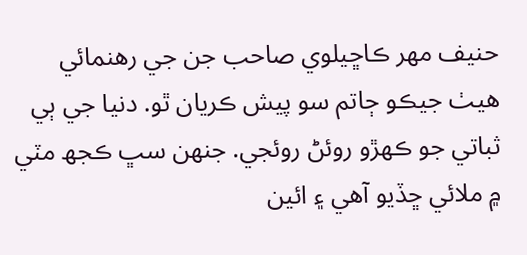حنيف مهر ڪاڇيلوي صاحب جن جي رهنمائي هيٺ جيڪو ڄاتم سو پيش ڪريان ٿو. دنيا جي ٻي ثباتي جو ڪهڙو روئڻ روئجي. جنهن سڀ ڪجھ مٽي ۾ ملائي ڇڏيو آهي ۽ ائين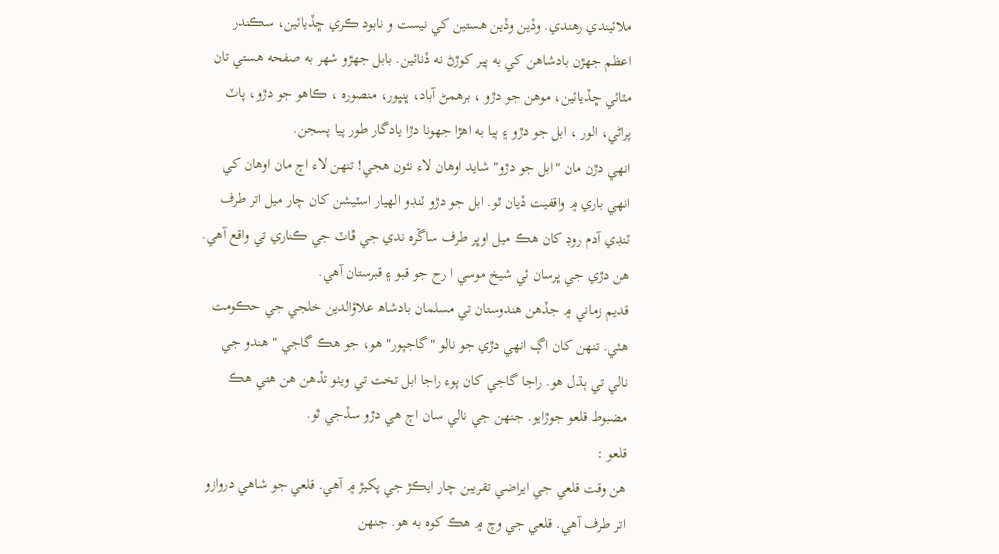ملائيندي رهندي. وڏين وڏين هستين کي نيست و نابود ڪري ڇڏيائين، سڪندر اعظم جهڙن بادشاهن کي به پير کوڙڻ نه ڏنائين. بابل جهڙو شهر به صفحه هستي تان مٽائي ڇڏيائين، موهن جو دڙو ، برھمڻ آباد، ڀنڀور، منصوره ، ڪاهو جو دڙو، پاٽ پراڻي، الور ، ابل جو دڙو ۽ ٻيا به اهڙا جهونا دڙا يادگار طور پيا پسجن.
انهي دڙن مان "ابل جو دڙو" شايد اوهان لاء نئون هجي! تنهن لاء اڄ مان اوهان کي انهي باري ۾ واقفيت ڏيان ٿو. ابل جو دڙو ٽنڊو الهيار اسٽيشن کان چار ميل اتر طرف ٽنڊي آدم روڊ کان هڪ ميل اوڀر طرف ساڱره ندي جي ڦاٽ جي ڪناري تي واقع آهي. هن دڙي جي ڀرسان ئي شيخ موسي ا رح جو قبو ۽ قبرستان آهي.
قديم زماني ۾ جڏهن هندوستان تي مسلمان بادشاھ علاؤالدين خلجي جي حڪومت هئي. تنهن کان اڳ انهي دڙي جو نالو "گاجپور" هو، جو هڪ گاجي " هندو جي نالي تي ٻڌل هو. راجا گاجي کان پوء راجا ابل تخت تي ويٺو تڏهن هن هتي هڪ مضبوط قلعو جوڙايو. جنهن جي نالي سان اڄ هي دڙو سڏجي ٿو.
قلعو :
هن وقت قلعي جي ايراضي تقريبن چار ايڪڙ جي پکيڙ ۾ آهي. قلعي جو شاهي دروازو اتر طرف آهي. قلعي جي وچ ۾ هڪ کوه به هو. جنهن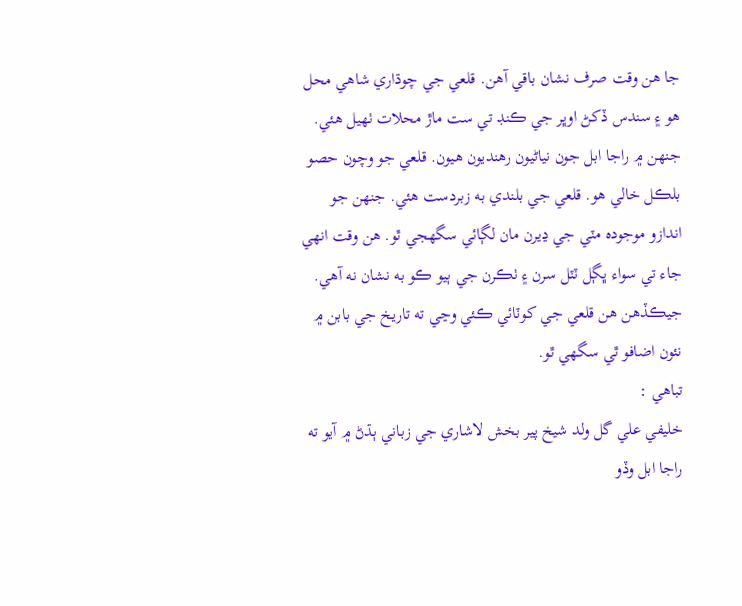جا هن وقت صرف نشان باقي آهن. قلعي جي چوڌاري شاهي محل هو ۽ سندس ڏکڻ اوڀر جي ڪنڊ تي ست ماڙ محلات ٺهيل هئي. جنهن ۾ راجا ابل جون نياڻيون رهنديون هيون. قلعي جو وچون حصو بلڪل خالي هو. قلعي جي بلندي به زبردست هئي. جنهن جو اندازو موجوده مٽي جي ڍيرن مان لڳائي سگهجي ٿو. هن وقت انهي جاء تي سواء ڀڳل ٽٽل سرن ۽ ٺڪرن جي ٻيو ڪو به نشان نه آهي. جيڪڏهن هن قلعي جي کوٽائي ڪئي وڃي ته تاريخ جي بابن ۾ نئون اضافو ٿي سگهي ٿو.
تباهي :
خليفي علي گل ولد شيخ پير بخش لاشاري جي زباني ٻڌڻ ۾ آيو ته راجا ابل وڏو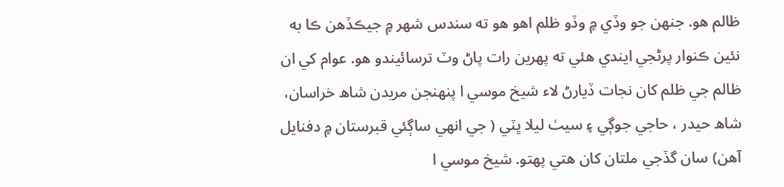ظالم هو. جنهن جو وڏي ۾ وڏو ظلم اهو هو ته سندس شهر ۾ جيڪڏهن ڪا به نئين ڪنوار پرڻجي ايندي هئي ته پهرين رات پاڻ وٽ ترسائيندو هو. عوام کي ان ظالم جي ظلم کان نجات ڏيارڻ لاء شيخ موسي ا پنهنجن مريدن شاھ خراسان، شاھ حيدر ، حاجي جوڳي ۽ سيٺ ليلا ڀٽي ( جي انهي ساڳئي قبرستان ۾ دفنايل آهن) سان گڏجي ملتان کان هتي پهتو. شيخ موسي ا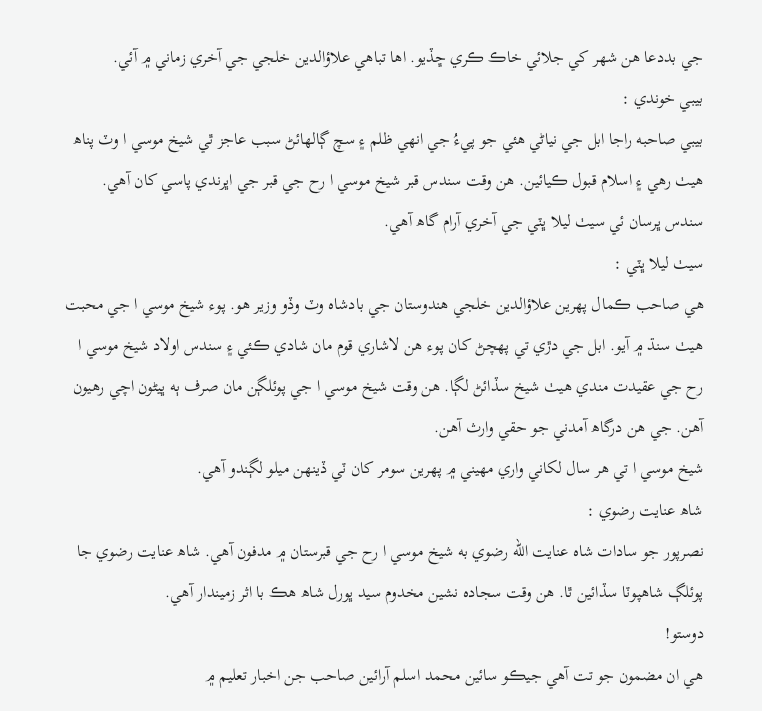جي بددعا هن شهر کي جلائي خاڪ ڪري ڇڏيو. اها تباهي علاؤالدين خلجي جي آخري زماني ۾ آئي.
بيبي خوندي :
بيبي صاحبه راجا ابل جي نياڻي هئي جو پيءُ جي انهي ظلم ۽ سچ ڳالهائڻ سبب عاجز ٿي شيخ موسي ا وٽ پناھ هيٺ رهي ۽ اسلام قبول ڪيائين. هن وقت سندس قبر شيخ موسي ا رح جي قبر جي اڀرندي پاسي کان آهي. سندس ڀرسان ئي سيٺ ليلا ڀٽي جي آخري آرام گاھ آهي.
سيٺ ليلا ڀٽي :
هي صاحب ڪمال پهرين علاؤالدين خلجي هندوستان جي بادشاه وٽ وڏو وزير هو. پوء شيخ موسي ا جي محبت هيٺ سنڌ ۾ آيو. ابل جي دڙي تي پهچڻ کان پوء هن لاشاري قوم مان شادي ڪئي ۽ سندس اولاد شيخ موسي ا رح جي عقيدت مندي هيٺ شيخ سڏائڻ لڳا. هن وقت شيخ موسي ا جي پوئلڳن مان صرف ٻه ڀيڻون اچي رهيون آهن. جي هن درگاھ آمدني جو حقي وارث آهن.
شيخ موسي ا تي هر سال لکاني واري مهيني ۾ پهرين سومر کان ٽي ڏينهن ميلو لڳندو آهي.
شاھ عنايت رضوي :
نصرپور جو سادات شاہ عنايت الله رضوي به شيخ موسي ا رح جي قبرستان ۾ مدفون آهي. شاھ عنايت رضوي جا پوئلڳ شاهپوٽا سڏائين ٿا. هن وقت سجاده نشين مخدوم سيد ڀورل شاھ هڪ با اثر زميندار آهي.
دوستو!
هي ان مضمون جو تت آهي جيڪو سائين محمد اسلم آرائين صاحب جن اخبار تعليم ۾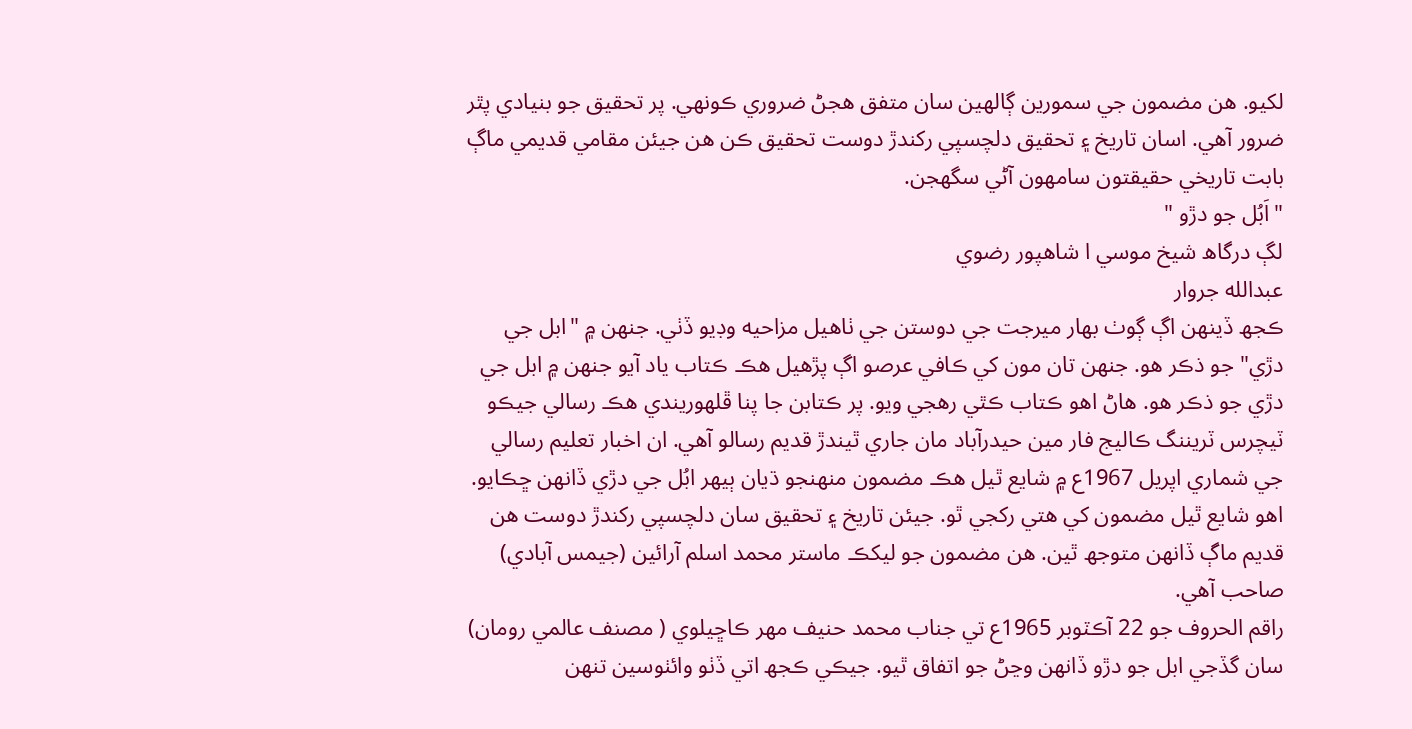لکيو. هن مضمون جي سمورين ڳالهين سان متفق هجڻ ضروري ڪونهي. پر تحقيق جو بنيادي پٿر ضرور آهي. اسان تاريخ ۽ تحقيق دلچسپي رکندڙ دوست تحقيق ڪن هن جيئن مقامي قديمي ماڳ بابت تاريخي حقيقتون سامهون آڻي سگهجن.
"اَبُل جو دڙو "
لڳ درگاھ شيخ موسي ا شاهپور رضوي
عبدالله جروار
ڪجھ ڏينھن اڳ ڳوٺ بهار ميرجت جي دوستن جي ٺاهيل مزاحيه وڊيو ڏٺي. جنهن ۾ "ابل جي دڙي" جو ذڪر هو. جنهن تان مون کي ڪافي عرصو اڳ پڙهيل هڪ ڪتاب ياد آيو جنهن ۾ ابل جي دڙي جو ذڪر هو. هاڻ اهو ڪتاب ڪٿي رهجي ويو. پر ڪتابن جا پنا ڦلهوريندي ھڪ رسالي جيڪو ٽيچرس ٽريننگ ڪاليج فار مين حيدرآباد مان جاري ٿيندڙ قديم رسالو آهي. ان اخبار تعليم رسالي جي شماري اپريل 1967ع ۾ شايع ٿيل هڪ مضمون منهنجو ڌيان ٻيهر ابُل جي دڙي ڏانهن ڇڪايو. اهو شايع ٿيل مضمون کي هتي رکجي ٿو. جيئن تاريخ ۽ تحقيق سان دلچسپي رکندڙ دوست هن قديم ماڳ ڏانهن متوجھ ٿين. هن مضمون جو ليکڪ ماستر محمد اسلم آرائين (جيمس آبادي) صاحب آهي.
راقم الحروف جو 22 آڪٽوبر 1965ع تي جناب محمد حنيف مهر ڪاڇيلوي ( مصنف عالمي رومان) سان گڏجي ابل جو دڙو ڏانهن وڃڻ جو اتفاق ٿيو. جيڪي ڪجھ اتي ڏٺو وائٺوسين تنهن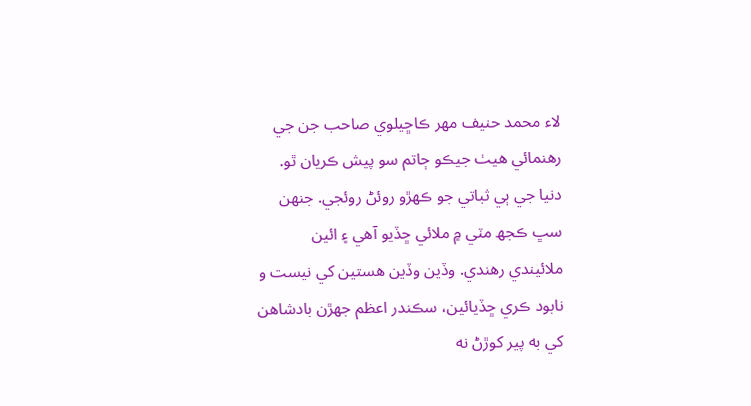لاء محمد حنيف مهر ڪاڇيلوي صاحب جن جي رهنمائي هيٺ جيڪو ڄاتم سو پيش ڪريان ٿو. دنيا جي ٻي ثباتي جو ڪهڙو روئڻ روئجي. جنهن سڀ ڪجھ مٽي ۾ ملائي ڇڏيو آهي ۽ ائين ملائيندي رهندي. وڏين وڏين هستين کي نيست و نابود ڪري ڇڏيائين، سڪندر اعظم جهڙن بادشاهن کي به پير کوڙڻ نه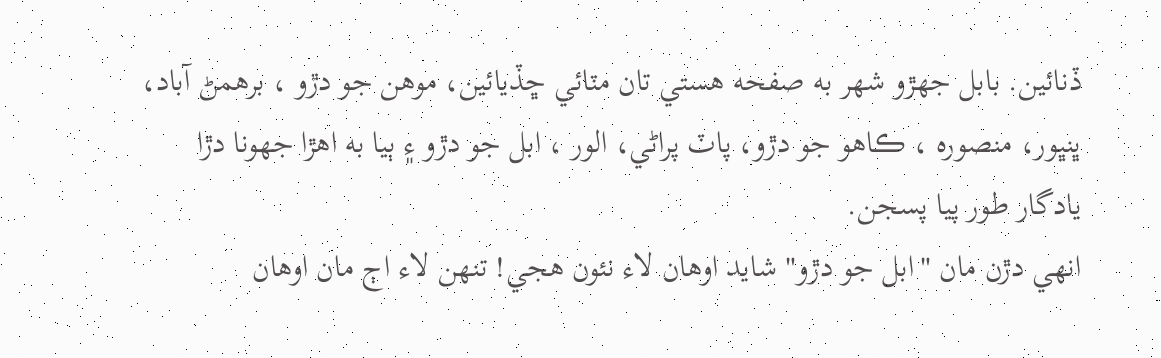ڏنائين. بابل جهڙو شهر به صفحه هستي تان مٽائي ڇڏيائين، موهن جو دڙو ، برھمڻ آباد، ڀنڀور، منصوره ، ڪاهو جو دڙو، پاٽ پراڻي، الور ، ابل جو دڙو ۽ ٻيا به اهڙا جهونا دڙا يادگار طور پيا پسجن.
انهي دڙن مان "ابل جو دڙو" شايد اوهان لاء نئون هجي! تنهن لاء اڄ مان اوهان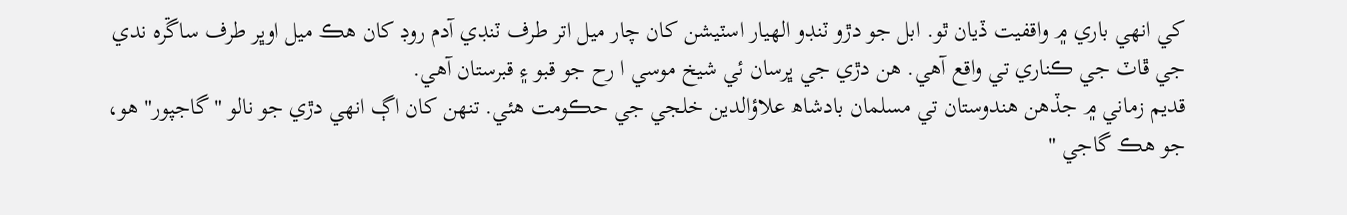کي انهي باري ۾ واقفيت ڏيان ٿو. ابل جو دڙو ٽنڊو الهيار اسٽيشن کان چار ميل اتر طرف ٽنڊي آدم روڊ کان هڪ ميل اوڀر طرف ساڱره ندي جي ڦاٽ جي ڪناري تي واقع آهي. هن دڙي جي ڀرسان ئي شيخ موسي ا رح جو قبو ۽ قبرستان آهي.
قديم زماني ۾ جڏهن هندوستان تي مسلمان بادشاھ علاؤالدين خلجي جي حڪومت هئي. تنهن کان اڳ انهي دڙي جو نالو "گاجپور" هو، جو هڪ گاجي "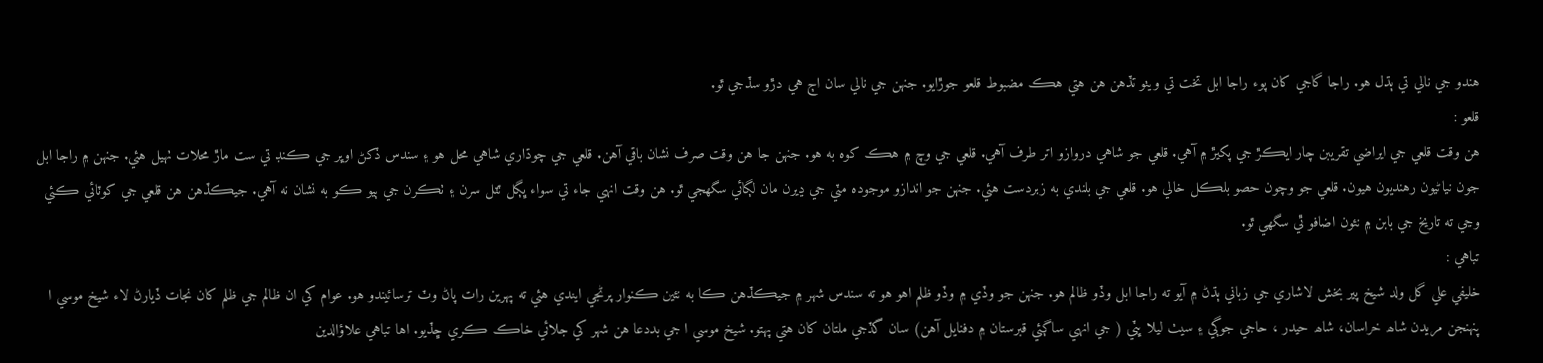هندو جي نالي تي ٻڌل هو. راجا گاجي کان پوء راجا ابل تخت تي ويٺو تڏهن هن هتي هڪ مضبوط قلعو جوڙايو. جنهن جي نالي سان اڄ هي دڙو سڏجي ٿو.
قلعو :
هن وقت قلعي جي ايراضي تقريبن چار ايڪڙ جي پکيڙ ۾ آهي. قلعي جو شاهي دروازو اتر طرف آهي. قلعي جي وچ ۾ هڪ کوه به هو. جنهن جا هن وقت صرف نشان باقي آهن. قلعي جي چوڌاري شاهي محل هو ۽ سندس ڏکڻ اوڀر جي ڪنڊ تي ست ماڙ محلات ٺهيل هئي. جنهن ۾ راجا ابل جون نياڻيون رهنديون هيون. قلعي جو وچون حصو بلڪل خالي هو. قلعي جي بلندي به زبردست هئي. جنهن جو اندازو موجوده مٽي جي ڍيرن مان لڳائي سگهجي ٿو. هن وقت انهي جاء تي سواء ڀڳل ٽٽل سرن ۽ ٺڪرن جي ٻيو ڪو به نشان نه آهي. جيڪڏهن هن قلعي جي کوٽائي ڪئي وڃي ته تاريخ جي بابن ۾ نئون اضافو ٿي سگهي ٿو.
تباهي :
خليفي علي گل ولد شيخ پير بخش لاشاري جي زباني ٻڌڻ ۾ آيو ته راجا ابل وڏو ظالم هو. جنهن جو وڏي ۾ وڏو ظلم اهو هو ته سندس شهر ۾ جيڪڏهن ڪا به نئين ڪنوار پرڻجي ايندي هئي ته پهرين رات پاڻ وٽ ترسائيندو هو. عوام کي ان ظالم جي ظلم کان نجات ڏيارڻ لاء شيخ موسي ا پنهنجن مريدن شاھ خراسان، شاھ حيدر ، حاجي جوڳي ۽ سيٺ ليلا ڀٽي ( جي انهي ساڳئي قبرستان ۾ دفنايل آهن) سان گڏجي ملتان کان هتي پهتو. شيخ موسي ا جي بددعا هن شهر کي جلائي خاڪ ڪري ڇڏيو. اها تباهي علاؤالدين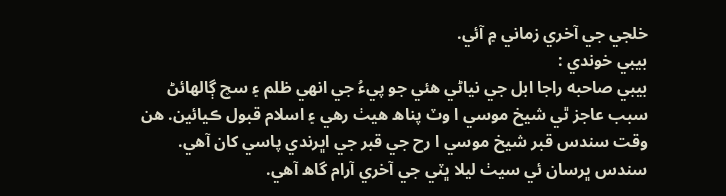خلجي جي آخري زماني ۾ آئي.
بيبي خوندي :
بيبي صاحبه راجا ابل جي نياڻي هئي جو پيءُ جي انهي ظلم ۽ سچ ڳالهائڻ سبب عاجز ٿي شيخ موسي ا وٽ پناھ هيٺ رهي ۽ اسلام قبول ڪيائين. هن وقت سندس قبر شيخ موسي ا رح جي قبر جي اڀرندي پاسي کان آهي. سندس ڀرسان ئي سيٺ ليلا ڀٽي جي آخري آرام گاھ آهي.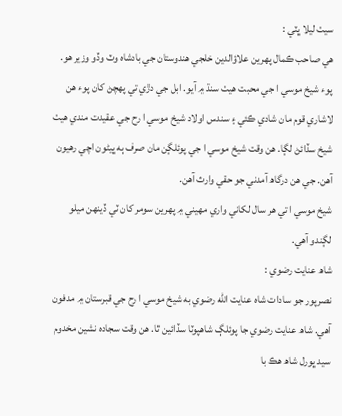سيٺ ليلا ڀٽي :
هي صاحب ڪمال پهرين علاؤالدين خلجي هندوستان جي بادشاه وٽ وڏو وزير هو. پوء شيخ موسي ا جي محبت هيٺ سنڌ ۾ آيو. ابل جي دڙي تي پهچڻ کان پوء هن لاشاري قوم مان شادي ڪئي ۽ سندس اولاد شيخ موسي ا رح جي عقيدت مندي هيٺ شيخ سڏائڻ لڳا. هن وقت شيخ موسي ا جي پوئلڳن مان صرف ٻه ڀيڻون اچي رهيون آهن. جي هن درگاھ آمدني جو حقي وارث آهن.
شيخ موسي ا تي هر سال لکاني واري مهيني ۾ پهرين سومر کان ٽي ڏينهن ميلو لڳندو آهي.
شاھ عنايت رضوي :
نصرپور جو سادات شاہ عنايت الله رضوي به شيخ موسي ا رح جي قبرستان ۾ مدفون آهي. شاھ عنايت رضوي جا پوئلڳ شاهپوٽا سڏائين ٿا. هن وقت سجاده نشين مخدوم سيد ڀورل شاھ هڪ با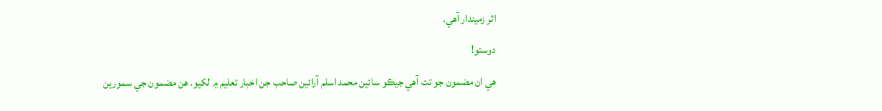اثر زميندار آهي.
دوستو!
هي ان مضمون جو تت آهي جيڪو سائين محمد اسلم آرائين صاحب جن اخبار تعليم ۾ لکيو. هن مضمون جي سمورين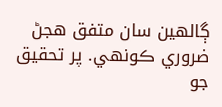ڳالهين سان متفق هجڻ ضروري ڪونهي. پر تحقيق جو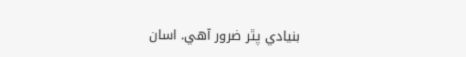بنيادي پٿر ضرور آهي. اسان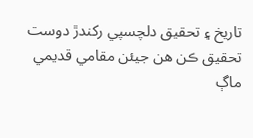تاريخ ۽ تحقيق دلچسپي رکندڙ دوست تحقيق ڪن هن جيئن مقامي قديمي ماڳ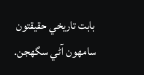بابت تاريخي حقيقتون سامهون آڻي سگهجن.